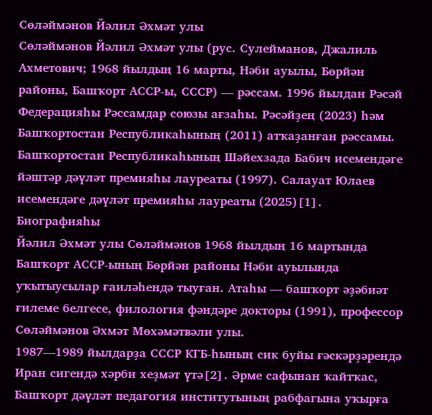Сөләймәнов Йәлил Әхмәт улы
Сөләймәнов Йәлил Әхмәт улы (рус. Сулейманов, Джалиль Ахметович; 1968 йылдың 16 марты, Нәби ауылы, Бөрйән районы, Башҡорт АССР-ы, СССР) — рәссам. 1996 йылдан Рәсәй Федерацияһы Рәссамдар союзы ағзаһы. Рәсәйҙең (2023) һәм Башҡортостан Республикаһының (2011) атҡаҙанған рәссамы. Башҡортостан Республикаһының Шәйехзада Бабич исемендәге йәштәр дәүләт премияһы лауреаты (1997). Салауат Юлаев исемендәге дәүләт премияһы лауреаты (2025)[1].
Биографияһы
Йәлил Әхмәт улы Сөләймәнов 1968 йылдың 16 мартында Башҡорт АССР-ының Бөрйән районы Нәби ауылында уҡытыусылар ғаиләһендә тыуған. Атаһы — башҡорт әҙәбиәт ғилеме белгесе, филология фәндәре докторы (1991), профессор Сөләймәнов Әхмәт Мөхәмәтвәли улы.
1987—1989 йылдарҙа СССР КГБ-һының сик буйы ғәскәрҙәрендә Иран сигендә хәрби хеҙмәт үтә[2]. Әрме сафынан ҡайтҡас, Башҡорт дәүләт педагогия институтының рабфагына уҡырға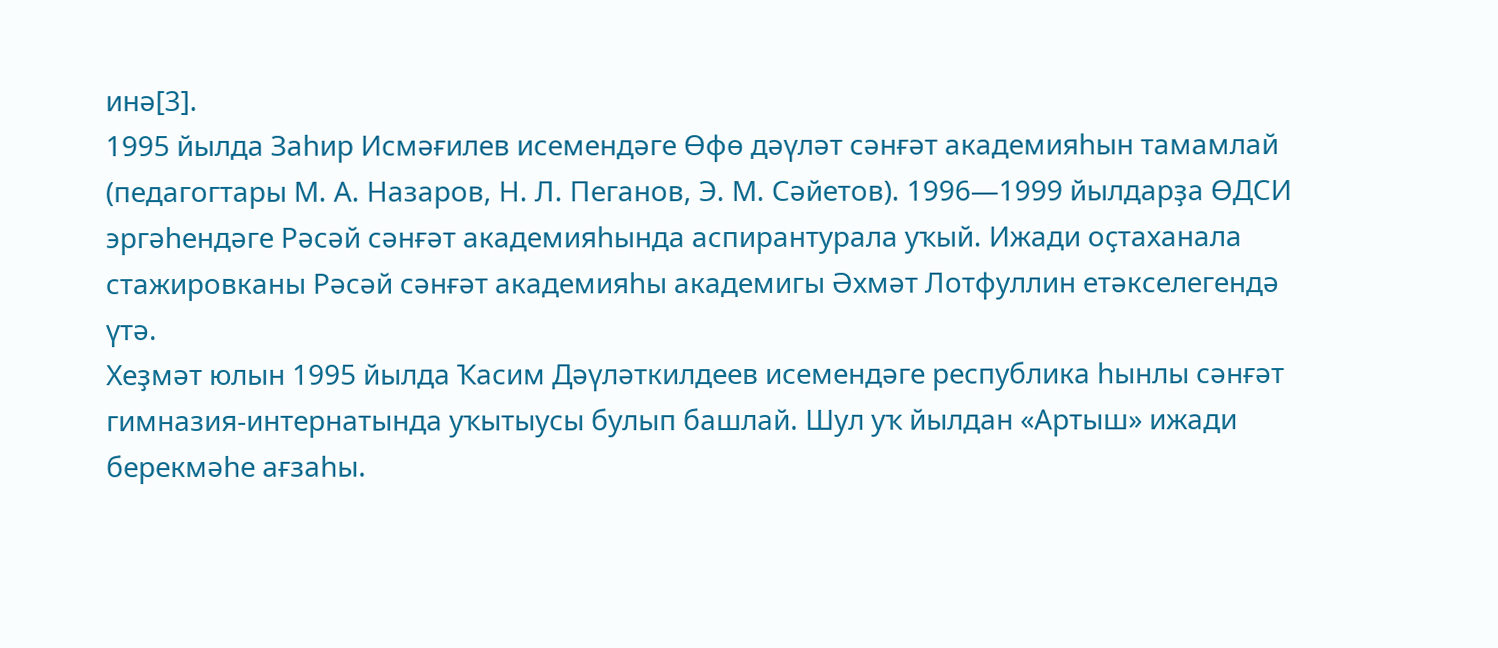инә[3].
1995 йылда Заһир Исмәғилев исемендәге Өфө дәүләт сәнғәт академияһын тамамлай (педагогтары М. А. Назаров, Н. Л. Пеганов, Э. М. Сәйетов). 1996—1999 йылдарҙа ӨДСИ эргәһендәге Рәсәй сәнғәт академияһында аспирантурала уҡый. Ижади оҫтаханала стажировканы Рәсәй сәнғәт академияһы академигы Әхмәт Лотфуллин етәкселегендә үтә.
Хеҙмәт юлын 1995 йылда Ҡасим Дәүләткилдеев исемендәге республика һынлы сәнғәт гимназия-интернатында уҡытыусы булып башлай. Шул уҡ йылдан «Артыш» ижади берекмәһе ағзаһы.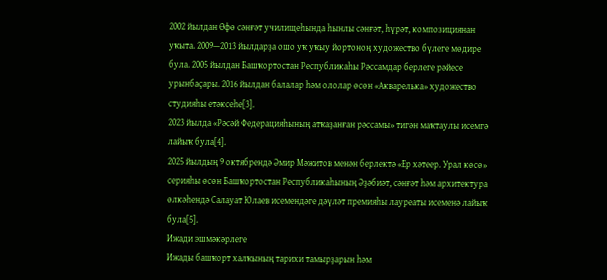2002 йылдан Өфө сәнғәт училищеһында һынлы сәнғәт, һүрәт, композициянан уҡыта. 2009—2013 йылдарҙа ошо уҡ уҡыу йортоноң художество бүлеге мөдире була. 2005 йылдан Башҡортостан Республикаһы Рәссамдар берлеге рәйесе урынбаҫары. 2016 йылдан балалар һәм ололар өсөн «Акварелька» художество студияһы етәксеһе[3].
2023 йылда «Рәсәй Федерацияһының атҡаҙанған рәссамы» тигән маҡтаулы исемгә лайыҡ була[4].
2025 йылдың 9 октябрендә Әмир Мәжитов менән берлектә «Ер хәтеер. Урал көсө» серияһы өсөн Башҡортостан Республикаһының Әҙәбиәт, сәнғәт һәм архитектура өлкәһендә Салауат Юлаев исемендәге дәүләт премияһы лауреаты исеменә лайыҡ була[5].
Ижади эшмәкәрлеге
Ижады башҡорт халҡының тарихи тамырҙарын һәм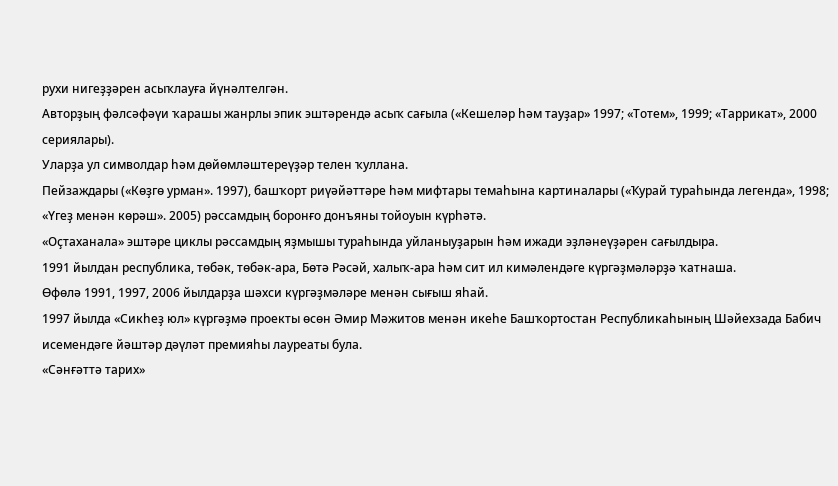рухи нигеҙҙәрен асыҡлауға йүнәлтелгән.
Авторҙың фәлсәфәүи ҡарашы жанрлы эпик эштәрендә асыҡ сағыла («Кешеләр һәм тауҙар» 1997; «Тотем», 1999; «Таррикат», 2000 сериялары).
Уларҙа ул символдар һәм дөйөмләштереүҙәр телен ҡуллана.
Пейзаждары («Көҙгө урман». 1997), башҡорт риүәйәттәре һәм мифтары темаһына картиналары («Ҡурай тураһында легенда», 1998; «Үгеҙ менән көрәш». 2005) рәссамдың боронғо донъяны тойоуын күрһәтә.
«Оҫтаханала» эштәре циклы рәссамдың яҙмышы тураһында уйланыуҙарын һәм ижади эҙләнеүҙәрен сағылдыра.
1991 йылдан республика, төбәк, төбәк-ара, Бөтә Рәсәй, халыҡ-ара һәм сит ил кимәлендәге күргәҙмәләрҙә ҡатнаша.
Өфөлә 1991, 1997, 2006 йылдарҙа шәхси күргәҙмәләре менән сығыш яһай.
1997 йылда «Сикһеҙ юл» күргәҙмә проекты өсөн Әмир Мәжитов менән икеһе Башҡортостан Республикаһының Шәйехзада Бабич исемендәге йәштәр дәүләт премияһы лауреаты була.
«Сәнғәттә тарих»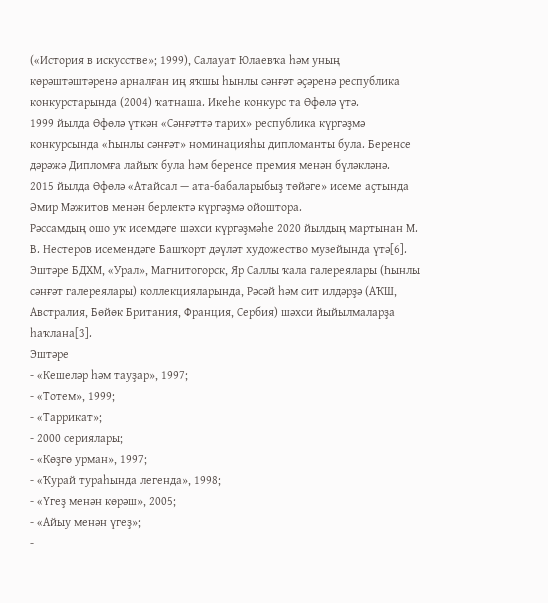(«История в искусстве»; 1999), Салауат Юлаевҡа һәм уның көрәштәштәренә арналған иң яҡшы һынлы сәнғәт әҫәренә республика конкурстарында (2004) ҡатнаша. Икеһе конкурс та Өфөлә үтә.
1999 йылда Өфөлә үткән «Сәнғәттә тарих» республика күргәҙмә конкурсында «Һынлы сәнғәт» номинацияһы дипломанты була. Беренсе дәрәжә Дипломға лайыҡ була һәм беренсе премия менән бүләкләнә.
2015 йылда Өфөлә «Атайсал — ата-бабаларыбыҙ төйәге» исеме аҫтында Әмир Мәжитов менән берлектә күргәҙмә ойоштора.
Рәссамдың ошо уҡ исемдәге шәхси күргәҙмәһе 2020 йылдың мартынан М. В. Нестеров исемендәге Башҡорт дәүләт художество музейында үтә[6].
Эштәре БДХМ, «Урал», Магнитогорск, Яр Саллы ҡала галереялары (Һынлы сәнғәт галереялары) коллекцияларында, Рәсәй һәм сит илдәрҙә (АҠШ, Австралия, Бөйөк Британия, Франция, Сербия) шәхси йыйылмаларҙа һаҡлана[3].
Эштәре
- «Кешеләр һәм тауҙар», 1997;
- «Тотем», 1999;
- «Таррикат»;
- 2000 сериялары;
- «Көҙгө урман», 1997;
- «Ҡурай тураһында легенда», 1998;
- «Үгеҙ менән көрәш», 2005;
- «Айыу менән үгеҙ»;
-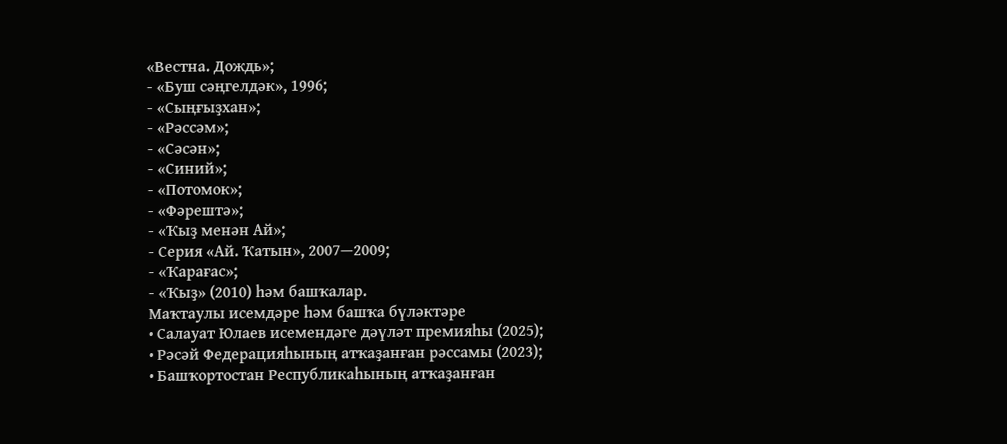«Вестна. Дождь»;
- «Буш сәңгелдәк», 1996;
- «Сыңғыҙхан»;
- «Рәссәм»;
- «Сәсән»;
- «Синий»;
- «Потомок»;
- «Фәрештә»;
- «Ҡыҙ менән Ай»;
- Серия «Ай. Ҡатын», 2007—2009;
- «Ҡарағас»;
- «Ҡыҙ» (2010) һәм башҡалар.
Маҡтаулы исемдәре һәм башҡа бүләктәре
• Салауат Юлаев исемендәге дәүләт премияһы (2025);
• Рәсәй Федерацияһының атҡаҙанған рәссамы (2023);
• Башҡортостан Республикаһының атҡаҙанған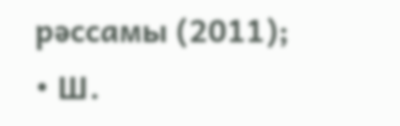рәссамы (2011);
• Ш.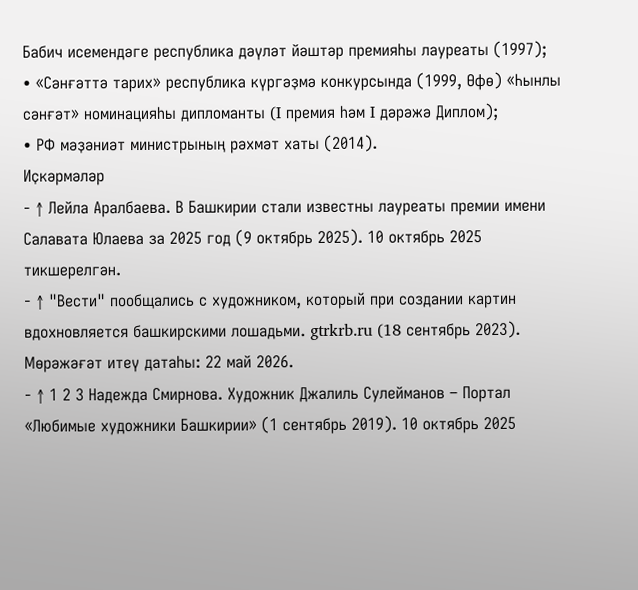Бабич исемендәге республика дәүләт йәштәр премияһы лауреаты (1997);
• «Сәнғәттә тарих» республика күргәҙмә конкурсында (1999, Өфө) «Һынлы сәнғәт» номинацияһы дипломанты (I премия һәм I дәрәжә Диплом);
• РФ мәҙәниәт министрының рәхмәт хаты (2014).
Иҫкәрмәләр
- ↑ Лейла Аралбаева. В Башкирии стали известны лауреаты премии имени Салавата Юлаева за 2025 год (9 октябрь 2025). 10 октябрь 2025 тикшерелгән.
- ↑ "Вести" пообщались с художником, который при создании картин вдохновляется башкирскими лошадьми. gtrkrb.ru (18 сентябрь 2023). Мөрәжәғәт итеү датаһы: 22 май 2026.
- ↑ 1 2 3 Надежда Смирнова. Художник Джалиль Сулейманов – Портал «Любимые художники Башкирии» (1 сентябрь 2019). 10 октябрь 2025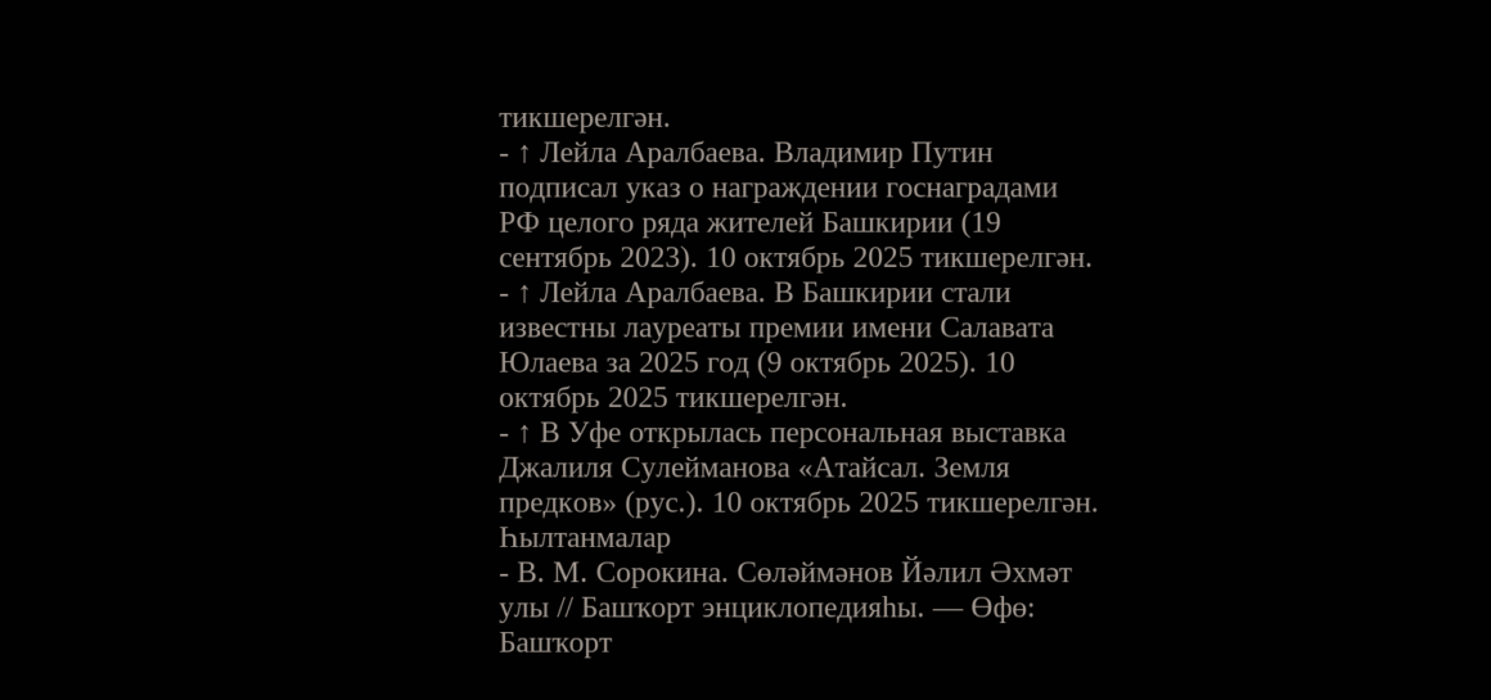тикшерелгән.
- ↑ Лейла Аралбаева. Владимир Путин подписал указ о награждении госнаградами РФ целого ряда жителей Башкирии (19 сентябрь 2023). 10 октябрь 2025 тикшерелгән.
- ↑ Лейла Аралбаева. В Башкирии стали известны лауреаты премии имени Салавата Юлаева за 2025 год (9 октябрь 2025). 10 октябрь 2025 тикшерелгән.
- ↑ В Уфе открылась персональная выставка Джалиля Сулейманова «Атайсал. Земля предков» (рус.). 10 октябрь 2025 тикшерелгән.
Һылтанмалар
- В. М. Сорокина. Сөләймәнов Йәлил Әхмәт улы // Башҡорт энциклопедияһы. — Өфө: Башҡорт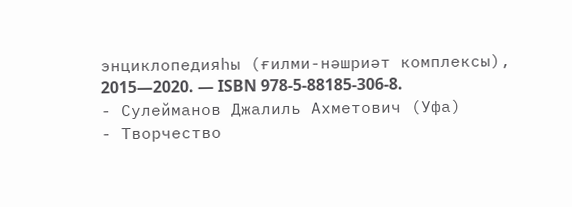энциклопедияһы (ғилми-нәшриәт комплексы), 2015—2020. — ISBN 978-5-88185-306-8.
- Сулейманов Джалиль Ахметович (Уфа)
- Творчество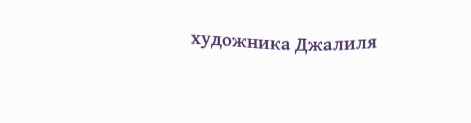художника Джалиля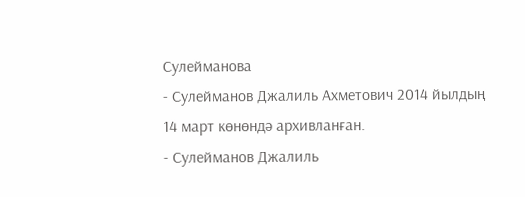Сулейманова
- Сулейманов Джалиль Ахметович 2014 йылдың 14 март көнөндә архивланған.
- Сулейманов Джалиль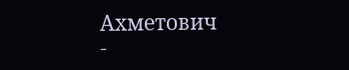Ахметович
-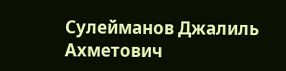Сулейманов Джалиль Ахметович